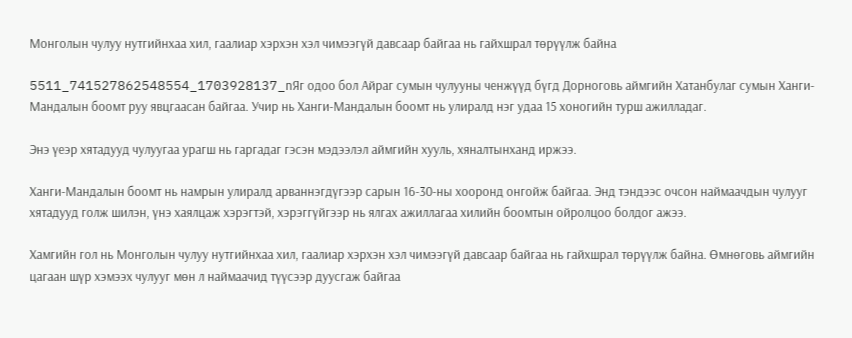Монголын чулуу нутгийнхаа хил, гаалиар хэрхэн хэл чимээгүй давсаар байгаа нь гайхшрал төрүүлж байна

5511_741527862548554_1703928137_nЯг одоо бол Айраг сумын чулууны ченжүүд бүгд Дорноговь аймгийн Хатанбулаг сумын Ханги-Мандалын боомт руу явцгаасан байгаа. Учир нь Ханги-Мандалын боомт нь улиралд нэг удаа 15 хоногийн турш ажилладаг.

Энэ үеэр хятадууд чулуугаа урагш нь гаргадаг гэсэн мэдээлэл аймгийн хууль, хяналтынханд иржээ.

Ханги-Мандалын боомт нь намрын улиралд арваннэгдүгээр сарын 16-30-ны хооронд онгойж байгаа. Энд тэндээс очсон наймаачдын чулууг хятадууд голж шилэн, үнэ хаялцаж хэрэгтэй, хэрэггүйгээр нь ялгах ажиллагаа хилийн боомтын ойролцоо болдог ажээ.

Хамгийн гол нь Монголын чулуу нутгийнхаа хил, гаалиар хэрхэн хэл чимээгүй давсаар байгаа нь гайхшрал төрүүлж байна. Өмнөговь аймгийн цагаан шүр хэмээх чулууг мөн л наймаачид түүсээр дуусгаж байгаа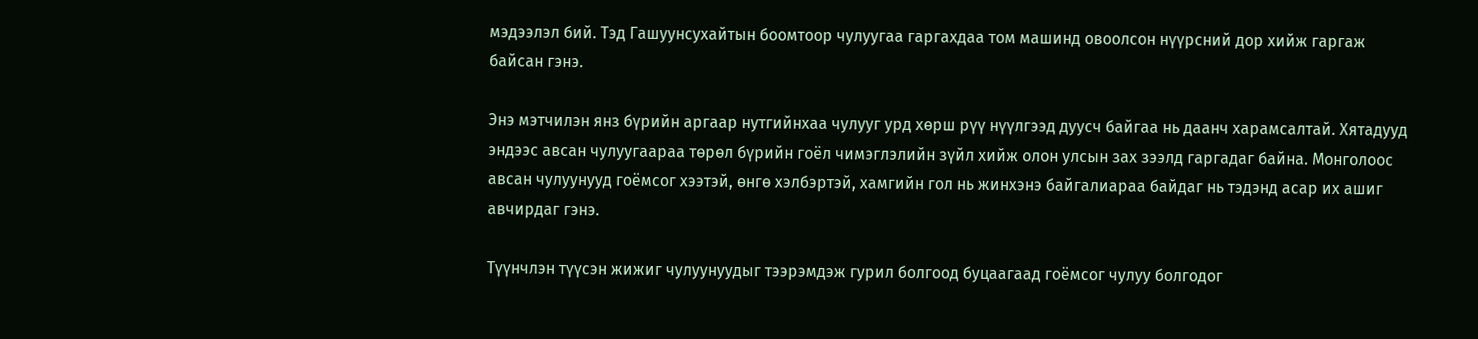мэдээлэл бий. Тэд Гашуунсухайтын боомтоор чулуугаа гаргахдаа том машинд овоолсон нүүрсний дор хийж гаргаж байсан гэнэ.

Энэ мэтчилэн янз бүрийн аргаар нутгийнхаа чулууг урд хөрш рүү нүүлгээд дуусч байгаа нь даанч харамсалтай. Хятадууд эндээс авсан чулуугаараа төрөл бүрийн гоёл чимэглэлийн зүйл хийж олон улсын зах зээлд гаргадаг байна. Монголоос авсан чулуунууд гоёмсог хээтэй, өнгө хэлбэртэй, хамгийн гол нь жинхэнэ байгалиараа байдаг нь тэдэнд асар их ашиг авчирдаг гэнэ.

Түүнчлэн түүсэн жижиг чулуунуудыг тээрэмдэж гурил болгоод буцаагаад гоёмсог чулуу болгодог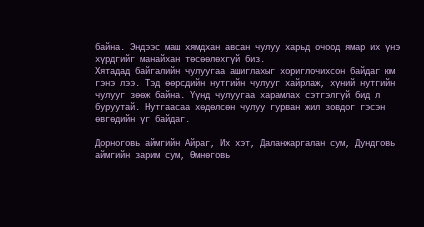байна. Эндээс маш хямдхан авсан чулуу харьд очоод ямар их үнэ хүрдгийг манайхан төсөөлөхгүй биз.
Хятадад байгалийн чулуугаа ашиглахыг хориглочихсон байдаг юм гэнэ лээ. Тэд өөрсдийн нутгийн чулууг хайрлаж, хүний нутгийн чулууг зөөж байна. Үүнд чулуугаа харамлах сэтгэлгүй бид л буруутай. Нутгаасаа хөдөлсөн чулуу гурван жил зовдог гэсэн өвгөдийн үг байдаг.

Дорноговь аймгийн Айраг, Их хэт, Даланжаргалан сум, Дундговь аймгийн зарим сум, Өмнөговь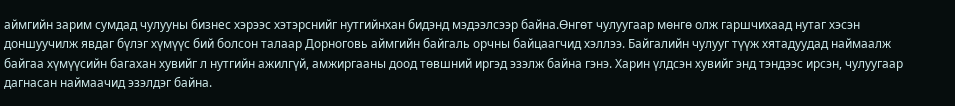аймгийн зарим сумдад чулууны бизнес хэрээс хэтэрснийг нутгийнхан бидэнд мэдээлсээр байна.Өнгөт чулуугаар мөнгө олж гаршчихаад нутаг хэсэн доншуучилж явдаг бүлэг хүмүүс бий болсон талаар Дорноговь аймгийн байгаль орчны байцаагчид хэллээ. Байгалийн чулууг түүж хятадуудад наймаалж байгаа хүмүүсийн багахан хувийг л нутгийн ажилгүй, амжиргааны доод төвшний иргэд эзэлж байна гэнэ. Харин үлдсэн хувийг энд тэндээс ирсэн, чулуугаар дагнасан наймаачид эзэлдэг байна.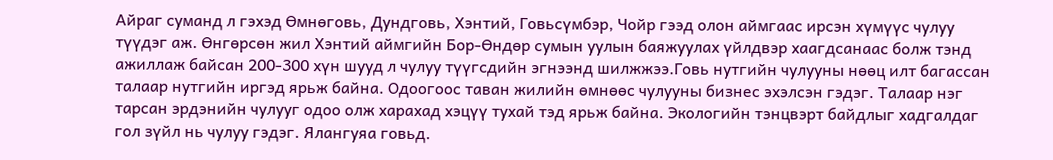Айраг суманд л гэхэд Өмнөговь, Дундговь, Хэнтий, Говьсүмбэр, Чойр гээд олон аймгаас ирсэн хүмүүс чулуу түүдэг аж. Өнгөрсөн жил Хэнтий аймгийн Бор-Өндөр сумын уулын баяжуулах үйлдвэр хаагдсанаас болж тэнд ажиллаж байсан 200-300 хүн шууд л чулуу түүгсдийн эгнээнд шилжжээ.Говь нутгийн чулууны нөөц илт багассан талаар нутгийн иргэд ярьж байна. Одоогоос таван жилийн өмнөөс чулууны бизнес эхэлсэн гэдэг. Талаар нэг тарсан эрдэнийн чулууг одоо олж харахад хэцүү тухай тэд ярьж байна. Экологийн тэнцвэрт байдлыг хадгалдаг гол зүйл нь чулуу гэдэг. Ялангуяа говьд.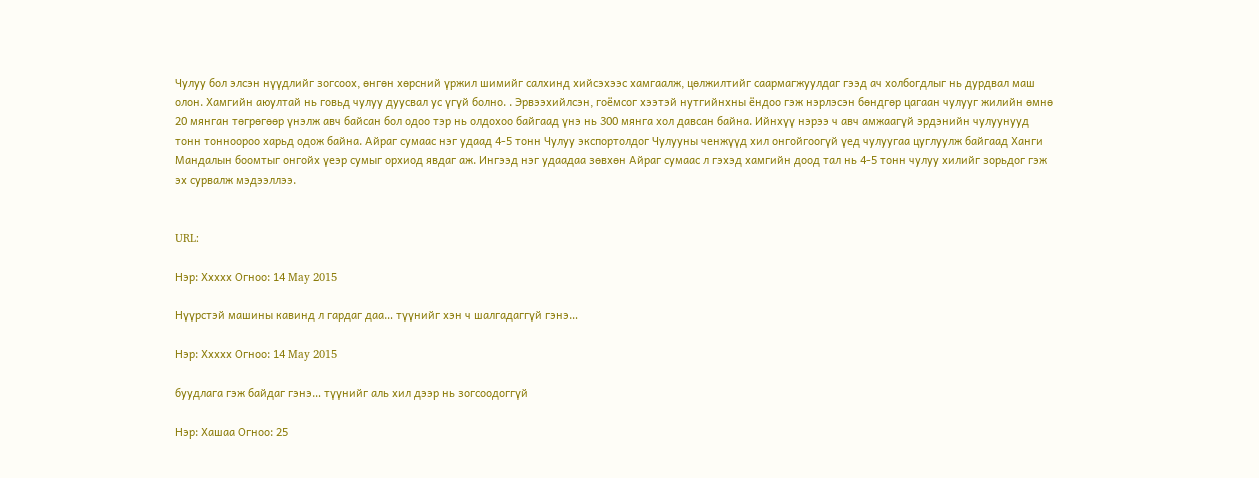Чулуу бол элсэн нүүдлийг зогсоох, өнгөн хөрсний үржил шимийг салхинд хийсэхээс хамгаалж, цөлжилтийг саармагжуулдаг гээд ач холбогдлыг нь дурдвал маш олон. Хамгийн аюултай нь говьд чулуу дуусвал ус үгүй болно. . Эрвээхийлсэн, гоёмсог хээтэй нутгийнхны ёндоо гэж нэрлэсэн бөндгөр цагаан чулууг жилийн өмнө 20 мянган төгрөгөөр үнэлж авч байсан бол одоо тэр нь олдохоо байгаад үнэ нь 300 мянга хол давсан байна. Ийнхүү нэрээ ч авч амжаагүй эрдэнийн чулуунууд тонн тонноороо харьд одож байна. Айраг сумаас нэг удаад 4-5 тонн Чулуу экспортолдог Чулууны ченжүүд хил онгойгоогүй үед чулуугаа цуглуулж байгаад Ханги Мандалын боомтыг онгойх үеэр сумыг орхиод явдаг аж. Ингээд нэг удаадаа зөвхөн Айраг сумаас л гэхэд хамгийн доод тал нь 4-5 тонн чулуу хилийг зорьдог гэж эх сурвалж мэдээллээ.


URL:

Нэр: Ххххх Огноо: 14 May 2015

Нүүрстэй машины кавинд л гардаг даа… түүнийг хэн ч шалгадаггүй гэнэ…

Нэр: Ххххх Огноо: 14 May 2015

буудлага гэж байдаг гэнэ… түүнийг аль хил дээр нь зогсоодоггүй

Нэр: Хашаа Огноо: 25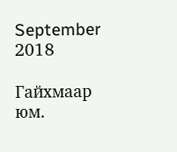September 2018

Гайхмаар юм.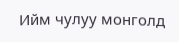Ийм чулуу монголд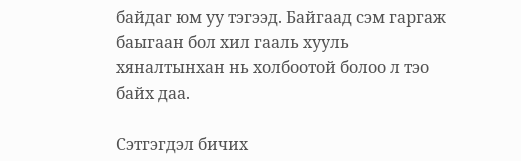байдаг юм уу тэгээд. Байгаад сэм гаргаж баыгаан бол хил гааль хууль хяналтынхан нь холбоотой болоо л тэо байх даа.

Сэтгэгдэл бичих